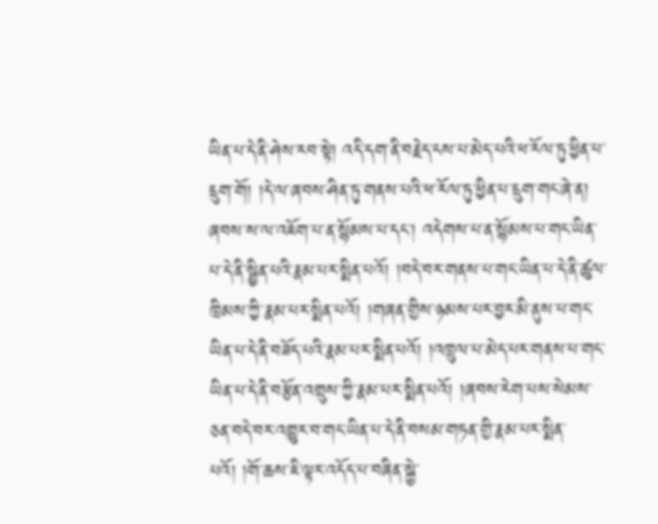ཡིན་པ་དེ་ནི་ཤེས་རབ་སྟེ། འདི་དག་ནི་བརྗེད་ངས་པ་མེད་པའི་ཕ་རོལ་ཏུ་ཕྱིན་པ་དྲུག་གོ། །དེ་ལ་ཞབས་ཤིན་ཏུ་གནས་པའི་ཕ་རོལ་ཏུ་ཕྱིན་པ་དྲུག་གང་ཞེ་ན། ཞབས་ས་ལ་འཇོག་པ་ན་སྙོམས་པ་དང་། འདེགས་པ་ན་སྙོམས་པ་གང་ཡིན་པ་དེ་ནི་སྦྱིན་པའི་རྣམ་པར་སྨིན་པའོ། །བདེ་བར་གནས་པ་གང་ཡིན་པ་དེ་ནི་ཚུལ་ཁྲིམས་ཀྱི་རྣམ་པར་སྨིན་པའོ། །གཞན་གྱིས་ཉམས་པར་བྱར་མི་ནུས་པ་གང་ཡིན་པ་དེ་ནི་བཟོད་པའི་རྣམ་པར་སྨིན་པའོ། །འཁྲུལ་པ་མེད་པར་གནས་པ་གང་ཡིན་པ་དེ་ནི་བརྩོན་འགྲུས་ཀྱི་རྣམ་པར་སྨིན་པའོ། །ཞབས་རེག་པས་སེམས་ཅན་བདེ་བར་འགྱུར་བ་གང་ཡིན་པ་དེ་ནི་བསམ་གཏན་གྱི་རྣམ་པར་སྨིན་པའོ། །གོ་ཆས་ཇི་ལྟར་འདོད་པ་བཞིན་སྐྱེ་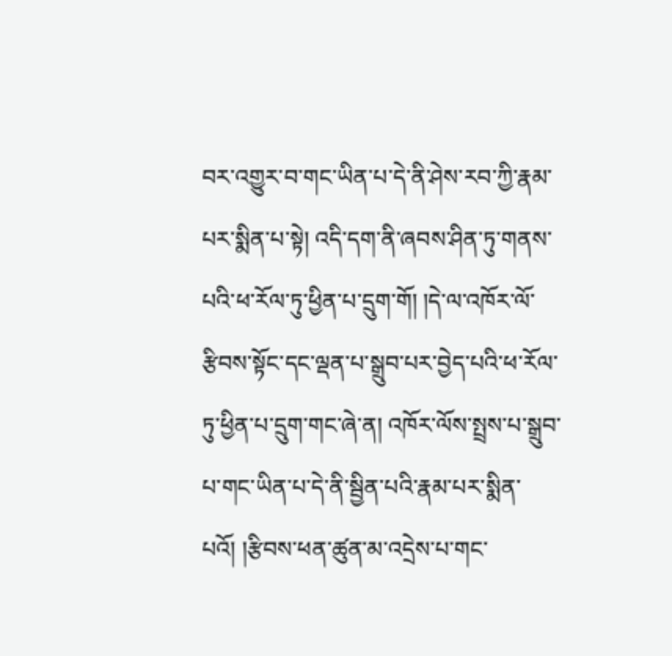བར་འགྱུར་བ་གང་ཡིན་པ་དེ་ནི་ཤེས་རབ་ཀྱི་རྣམ་པར་སྨིན་པ་སྟེ། འདི་དག་ནི་ཞབས་ཤིན་ཏུ་གནས་པའི་ཕ་རོལ་ཏུ་ཕྱིན་པ་དྲུག་གོ། །དེ་ལ་འཁོར་ལོ་རྩིབས་སྟོང་དང་ལྡན་པ་སྒྲུབ་པར་བྱེད་པའི་ཕ་རོལ་ཏུ་ཕྱིན་པ་དྲུག་གང་ཞེ་ན། འཁོར་ལོས་སྤྲས་པ་སྒྲུབ་པ་གང་ཡིན་པ་དེ་ནི་སྦྱིན་པའི་རྣམ་པར་སྨིན་པའོ། །རྩིབས་ཕན་ཚུན་མ་འདྲེས་པ་གང་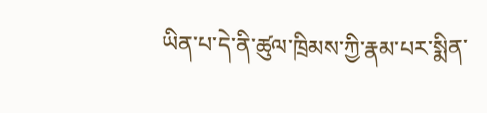ཡིན་པ་དེ་ནི་ཚུལ་ཁྲིམས་ཀྱི་རྣམ་པར་སྨིན་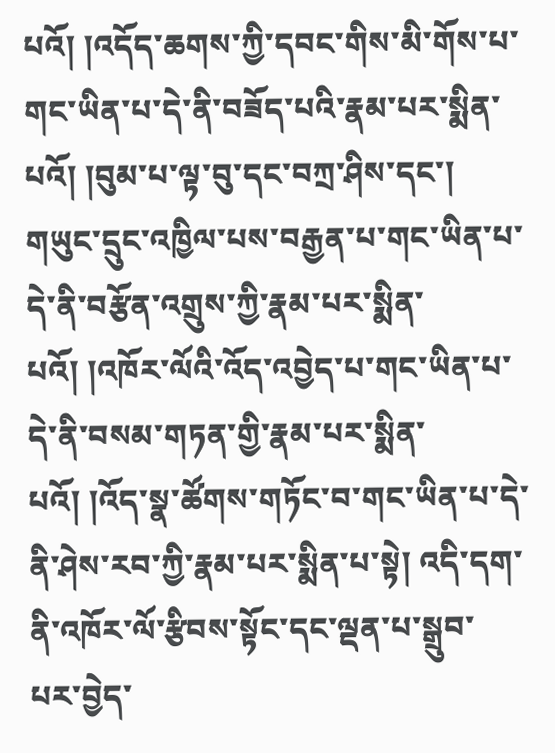པའོ། །འདོད་ཆགས་ཀྱི་དབང་གིས་མི་གོས་པ་གང་ཡིན་པ་དེ་ནི་བཟོད་པའི་རྣམ་པར་སྨིན་པའོ། །བུམ་པ་ལྟ་བུ་དང་བཀྲ་ཤིས་དང་། གཡུང་དྲུང་འཁྱིལ་པས་བརྒྱན་པ་གང་ཡིན་པ་དེ་ནི་བརྩོན་འགྲུས་ཀྱི་རྣམ་པར་སྨིན་པའོ། །འཁོར་ལོའི་འོད་འབྱེད་པ་གང་ཡིན་པ་དེ་ནི་བསམ་གཏན་གྱི་རྣམ་པར་སྨིན་པའོ། །འོད་སྣ་ཚོགས་གཏོང་བ་གང་ཡིན་པ་དེ་ནི་ཤེས་རབ་ཀྱི་རྣམ་པར་སྨིན་པ་སྟེ། འདི་དག་ནི་འཁོར་ལོ་རྩིབས་སྟོང་དང་ལྡན་པ་སྒྲུབ་པར་བྱེད་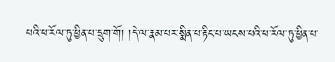པའི་ཕ་རོལ་ཏུ་ཕྱིན་པ་དྲུག་གོ། །དེ་ལ་རྣམ་པར་སྨིན་པ་རྟིང་པ་ཡངས་པའི་ཕ་རོལ་ཏུ་ཕྱིན་པ་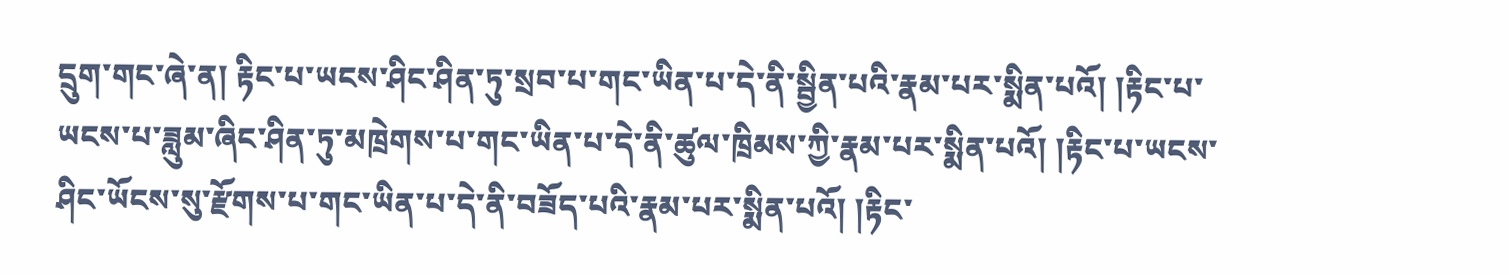དྲུག་གང་ཞེ་ན། རྟིང་པ་ཡངས་ཤིང་ཤིན་ཏུ་སྲབ་པ་གང་ཡིན་པ་དེ་ནི་སྦྱིན་པའི་རྣམ་པར་སྨིན་པའོ། །རྟིང་པ་ཡངས་པ་ཟླུམ་ཞིང་ཤིན་ཏུ་མཁྲེགས་པ་གང་ཡིན་པ་དེ་ནི་ཚུལ་ཁྲིམས་ཀྱི་རྣམ་པར་སྨིན་པའོ། །རྟིང་པ་ཡངས་ཤིང་ཡོངས་སུ་རྫོགས་པ་གང་ཡིན་པ་དེ་ནི་བཟོད་པའི་རྣམ་པར་སྨིན་པའོ། །རྟིང་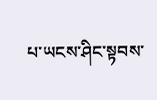པ་ཡངས་ཤིང་སྟབས་